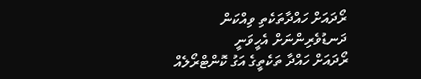ރޯދައަށް ހައްދާތަކެތި ވިއްކަން ދަނޑުވެރިންނަށް އެހީވަނީ
ރޯދައަށް ހައްދާ ތަކެތީގެ އަގު ކޮންޓްރޯލެއް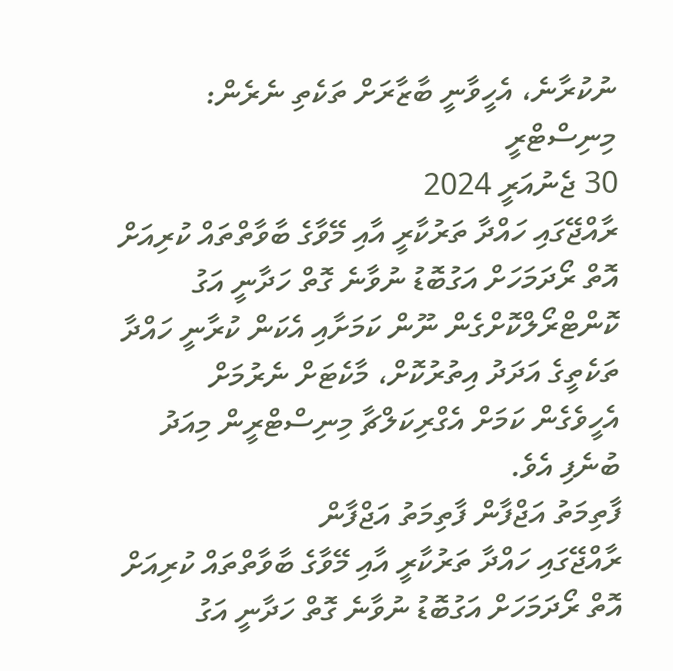ނުކުރާނެ، އެހީވާނީ ބާޒާރަށް ތަކެތި ނެރެން: މިނިސްޓްރީ
30 ޖެނުއަރީ 2024
ރާއްޖޭގައި ހައްދާ ތަރުކާރީ އާއި މޭވާގެ ބާވާތްތައް ކުރިއަށް އޮތް ރޯދަމަހަށް އަގުބޮޑު ނުވާނެ ގޮތް ހަދާނީ އަގު ކޮންޓްރޯލްކޮށްގެން ނޫން ކަމަށާއި އެކަން ކުރާނީ ހައްދާ ތަކެތީގެ އަދަދު އިތުރުކޮށް، މާކެޓަށް ނެރުމަށް އެހީވެގެން ކަމަށް އެގްރިކަލްޗާ މިނިސްޓްރީން މިއަދު ބުނެފި އެވެ.
ފާތިމަތު އަޖްފާން ފާތިމަތު އަޖްފާން
ރާއްޖޭގައި ހައްދާ ތަރުކާރީ އާއި މޭވާގެ ބާވާތްތައް ކުރިއަށް އޮތް ރޯދަމަހަށް އަގުބޮޑު ނުވާނެ ގޮތް ހަދާނީ އަގު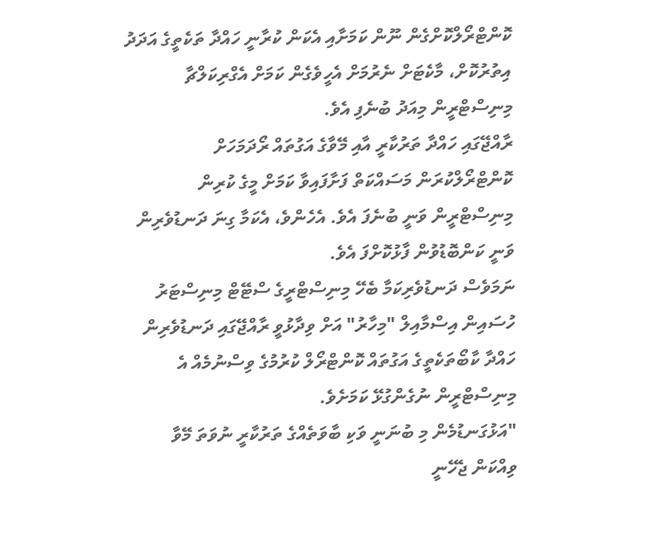ކޮންޓްރޯލްކޮށްގެން ނޫން ކަމަށާއި އެކަން ކުރާނީ ހައްދާ ތަކެތީގެ އަދަދު އިތުރުކޮށް، މާކެޓަށް ނެރުމަށް އެހީވެގެން ކަމަށް އެގްރިކަލްޗާ މިނިސްޓްރީން މިއަދު ބުނެފި އެވެ.
ރާއްޖޭގައި ހައްދާ ތަރުކާރީ އާއި މޭވާގެ އަގުތައް ރޯދަމަހަށް ކޮންޓްރޯލްކުރަން މަސައްކަތް ފަށާފައިވާ ކަމަށް މީގެ ކުރިން މިނިސްޓްރީން ވަނީ ބުނެފަ އެވެ. އެހެންވެ، އެކަމާ ގިނަ ދަނޑުވެރިން ވަނީ ކަންބޮޑުވުން ފާޅުކޮށްފަ އެވެ.
ނަމަވެސް ދަނޑުވެރިކަމާ ބެހޭ މިނިސްޓްރީގެ ސްޓޭޓް މިނިސްޓަރު ހުސައިން އިސްމާއިލް "މިހާރު" އަށް ވިދާޅުވީ ރާއްޖޭގައި ދަނޑުވެރިން ހައްދާ ކާބޯތަކެތީގެ އަގުތައް ކޮންޓްރޯލް ކުރުމުގެ ވިސްނުމެއް އެ މިނިސްޓްރީން ނުގެންގުޅޭ ކަމަށެވެ.
"އަޅުގަނޑުމެން މި ބުނަނީ ވަކި ބާވަތެއްގެ ތަރުކާރީ ނުވަތަ މޭވާ ވިއްކަން ޖެހޭނީ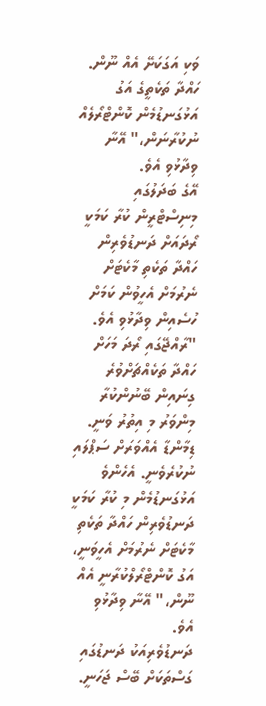ވަކި އަގަކަށޭ އެއް ނޫން. ހައްދާ ތަކެތީގެ އަގު އަޅުގަނޑުމެން ކޮންޓްރޯލެއް ނުކުރާނަން،" އޭނާ ވިދާޅުވި އެވެ.
އޭގެ ބަދަލުގައި މިނިސްޓްރީން ކުރާ ކަމަކީ ރޯދައަށް ދަނޑުވެރިން ހައްދާ ތަކެތި މާކެޓަށް ނެރުމަށް އެހީވުން ކަމަށް ހުސެއިން ވިދާޅުވި އެވެ.
"ރާއްޖޭގައި ރޯދަ މަހަށް ހައްދާ ތަކެއްޗަށްވުރެ ގިނައިން ބޭނުންކުރާ މިންވަރު މި އިތުރު ވަނީ. ޑިމާންޑާ އެއްވަރަށް ސަޕްލައި ނުކުރެވެނީ. އެހެންވެ އަޅުގަނޑުމެން މި ކުރާ ކަމަކީ ދަނޑުވެރިން ހައްދާ ތަކެތި މާކެޓަށް ނެރުމަށް އެހީވަނީ، އަގު ކޮންޓްރޯލްކުރާނީ އެއް ނޫން،" އޭނާ ވިދާޅުވި އެވެ.
ދަނޑުވެރިއަކު ދަނޑުގައި ގަސްތަކަށް ބޭސް ޖަހަނީ.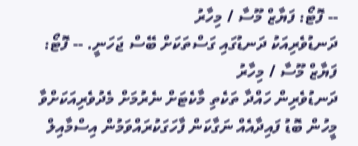-- ފޮޓޯ: ފަޔާޒް މޫސާ / މިހާރު
ދަނޑުވެރިއަކު ދަނޑުގައި ގަސްތަކަށް ބޭސް ޖަހަނީ. -- ފޮޓޯ: ފަޔާޒް މޫސާ / މިހާރު
ދަނޑުވެރިން ހައްދާ ތަކެތި މާކެޓަށް ނެރުމަށް މެދުވެރިއަކަށްވާ މީހުން ބޮޑު ފައިދާއެއް ނަގާކަން ފާހަގަކުރައްވަމުން އިސްމާއިލް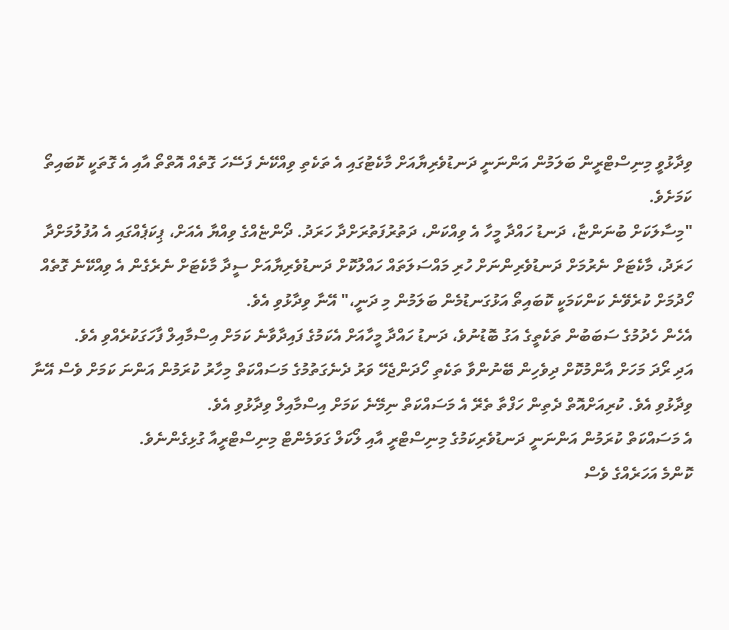ވިދާޅުވީ މިނިސްޓްރީން ބަލަމުން އަންނަނީ ދަނޑުވެރިޔާއަށް މާކެޓުގައި އެ ތަކެތި ވިއްކޭނެ ފަސޭހަ ގޮތެއް އޮތްތޯ އާއި އެ ގޮތަކީ ކޮބައިތޯ ކަމަށެވެ.
"މިސާލަކަށް ބުނަންޏާ، ދަނޑު ހައްދާ މީހާ އެ ވިއްކަން، ދަތުރުފަތުރަށްދާ ހަރަދު. ދޯންޏެއްގެ ވިއްޔާ އެއަށް، ޕިކަޕެއްގައި އެ އުފުލުމަށްދާ ހަރަދު، މާކެޓަށް ނެރުމަށް ދަނޑުވެރިންނަށް ހުރި މައްސަލަތައް ހައްލުކޮށް ދަނޑުވެރިޔާއަށް ސީދާ މާކެޓަށް ނެރެގެން އެ ވިއްކޭނެ ގޮތެއް ހޯދުމަށް ކުރެވޭނެ ކަންކަމަކީ ކޮބައިތޯ އަޅުގަނޑުމެން ބަލަމުން މި ދަނީ،" އޭނާ ވިދާޅުވި އެވެ.
އެހެން ހެދުމުގެ ސަބަބުން ތަކެތީގެ އަގު ބޮޑުނުވެ، ދަނޑު ހައްދާ މީހާއަށް އެކަމުގެ ފައިދާވާނެ ކަމަށް އިސްމާއިލް ފާހަގަކުރެއްވި އެވެ.
އަދި ރޯދަ މަހަށް އާންމުކޮށް ދިވެހިން ބޭނުންވާ ތަކެތި ހޯދަންޖެހޭ ވަރު ދެނެގަތުމުގެ މަސައްކަތް މިހާރު ކުރަމުން އަންނަ ކަމަށް ވެސް އޭނާ ވިދާޅުވި އެވެ. ކުރިއަށްއޮތް ދެތިން ހަފްތާ ތެރޭ އެ މަސައްކަތް ނިމޭނެ ކަމަށް އިސްމާއިލް ވިދާޅުވި އެވެ.
އެ މަސައްކަތް ކުރަމުން އަންނަނީ ދަނޑުވެރިކަމުގެ މިނިސްޓްރީ އާއި ލޯކަލް ގަވަމެންޓް މިނިސްޓްރީއާ ގުޅިގެންނެވެ.
ކޮންމެ އަހަރެއްގެ ވެސް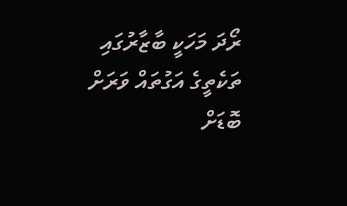ރޯދަ މަހަކީ ބާޒާރުގައި ތަކެތީގެ އަގުތައް ވަރަށް ބޮޑަށް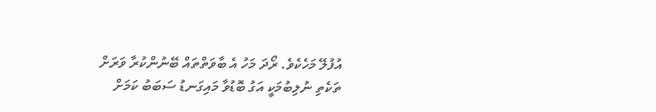އުފުލޭ މަހެކެވެ. ރޯދަ މަހު އެ ބާވަތްތައް ބޭނުންކުރާ ވަރަށް ތަކެތި ނުލިބުމަކީ އަގު ބޮޑުވާ މައިގަނޑު ސަބަބު ކަމަށް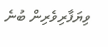ވިޔަފާރިވެރިން ބުނެ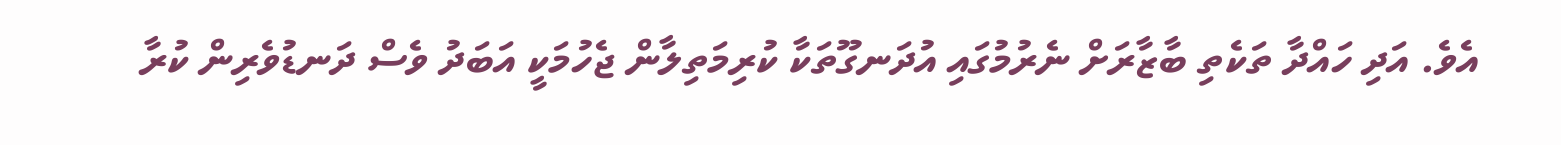އެވެ. އަދި ހައްދާ ތަކެތި ބާޒާރަށް ނެރުމުގައި އުދަނގޫތަކާ ކުރިމަތިލާން ޖެހުމަކީ އަބަދު ވެސް ދަނޑުވެރިން ކުރާ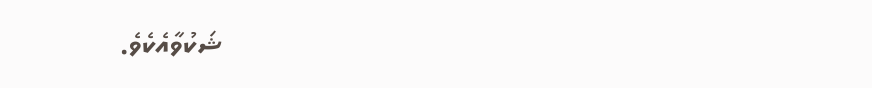ޝަކުވާއެކެވެ.